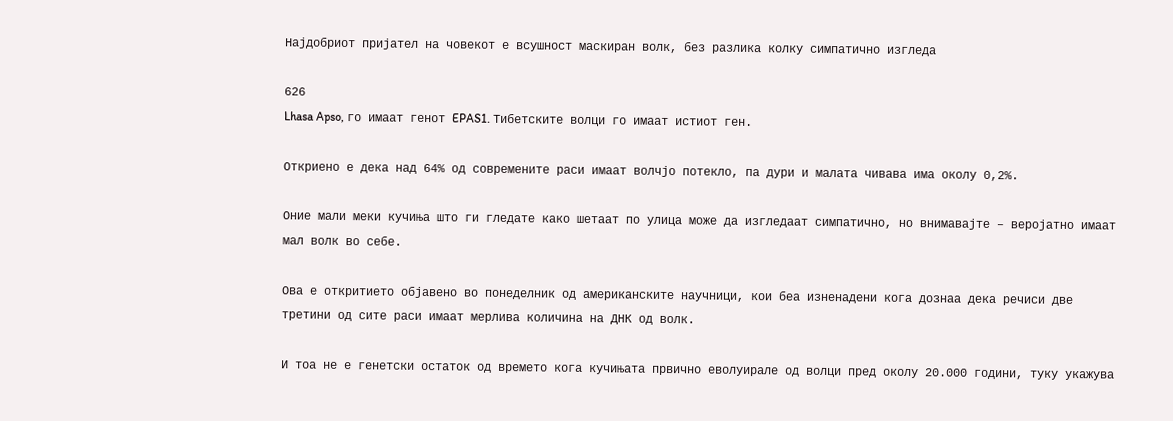Најдобриот пријател на човекот е всушност маскиран волк, без разлика колку симпатично изгледа

626
Lhasa Apso, го имаат генот EPAS1. Тибетските волци го имаат истиот ген.

Откриено е дека над 64% од современите раси имаат волчјо потекло, па дури и малата чивава има околу 0,2%.

Оние мали меки кучиња што ги гледате како шетаат по улица може да изгледаат симпатично, но внимавајте – веројатно имаат мал волк во себе.

Ова е откритието објавено во понеделник од американските научници, кои беа изненадени кога дознаа дека речиси две третини од сите раси имаат мерлива количина на ДНК од волк.

И тоа не е генетски остаток од времето кога кучињата првично еволуирале од волци пред околу 20.000 години, туку укажува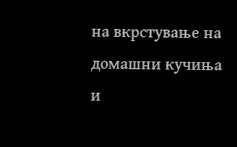на вкрстување на домашни кучиња и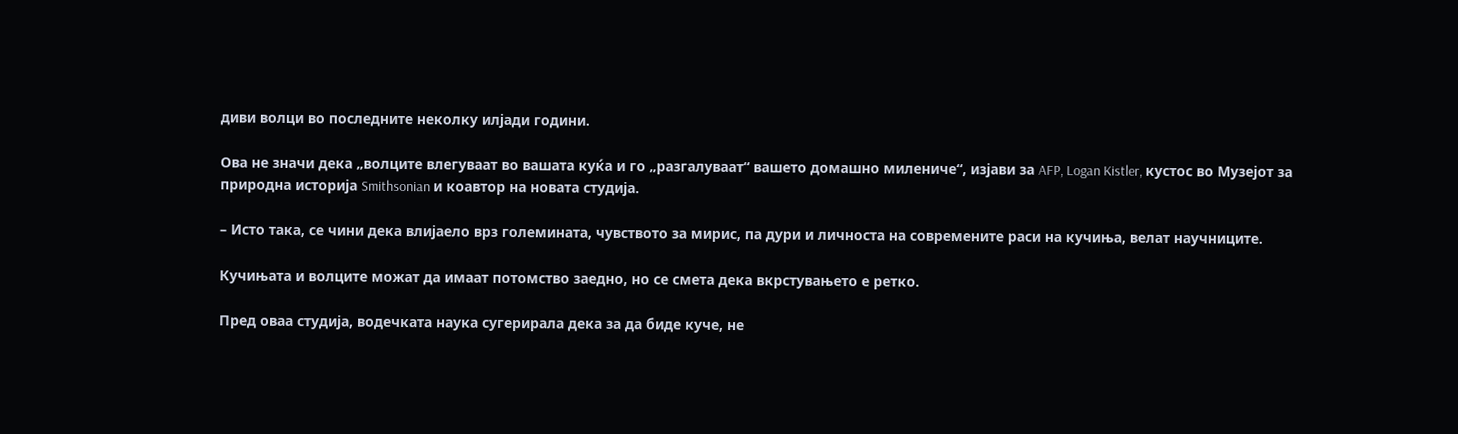диви волци во последните неколку илјади години.

Ова не значи дека „волците влегуваат во вашата куќа и го „разгалуваат“ вашето домашно милениче“, изјави за AFP, Logan Kistler, кустос во Музејот за природна историја Smithsonian и коавтор на новата студија.

– Исто така, се чини дека влијаело врз големината, чувството за мирис, па дури и личноста на современите раси на кучиња, велат научниците.

Кучињата и волците можат да имаат потомство заедно, но се смета дека вкрстувањето е ретко.

Пред оваа студија, водечката наука сугерирала дека за да биде куче, не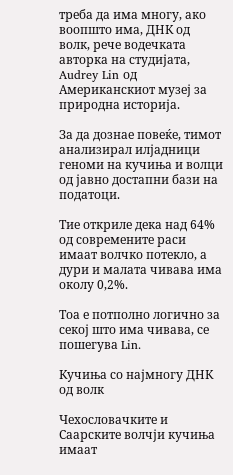треба да има многу, ако воопшто има, ДНК од волк, рече водечката авторка на студијата, Audrey Lin од Американскиот музеј за природна историја.

За да дознае повеќе, тимот анализирал илјадници геноми на кучиња и волци од јавно достапни бази на податоци.

Тие откриле дека над 64% од современите раси имаат волчко потекло, а дури и малата чивава има околу 0,2%.

Тоа е потполно логично за секој што има чивава, се пошегува Lin.

Кучиња со најмногу ДНК од волк

Чехословачките и Саарските волчји кучиња имаат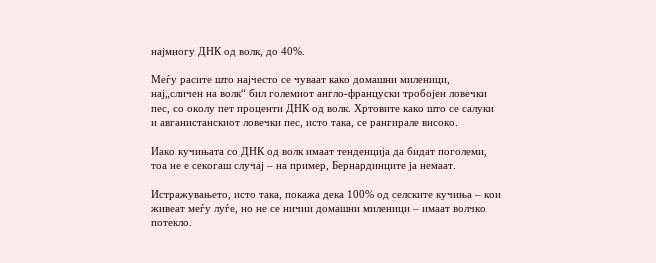најмногу ДНК од волк, до 40%.

Меѓу расите што најчесто се чуваат како домашни миленици, нај„сличен на волк“ бил големиот англо-француски тробојен ловечки пес, со околу пет проценти ДНК од волк. Хртовите како што се салуки и авганистанскиот ловечки пес, исто така, се рангирале високо.

Иако кучињата со ДНК од волк имаат тенденција да бидат поголеми, тоа не е секогаш случај – на пример, Бернардинците ја немаат.

Истражувањето, исто така, покажа дека 100% од селските кучиња – кои живеат меѓу луѓе, но не се ничии домашни миленици – имаат волчко потекло.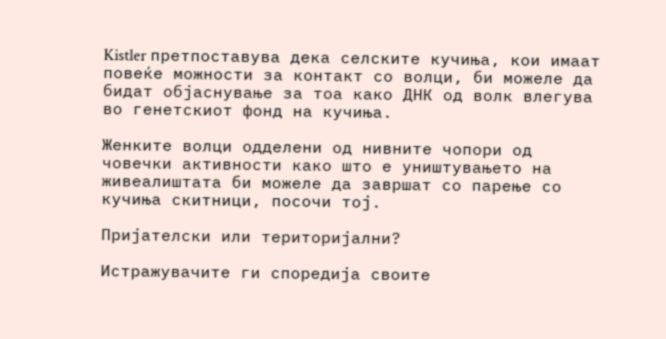Kistler претпоставува дека селските кучиња, кои имаат повеќе можности за контакт со волци, би можеле да бидат објаснување за тоа како ДНК од волк влегува во генетскиот фонд на кучиња.

Женките волци одделени од нивните чопори од човечки активности како што е уништувањето на живеалиштата би можеле да завршат со парење со кучиња скитници, посочи тој.

Пријателски или територијални?

Истражувачите ги споредија своите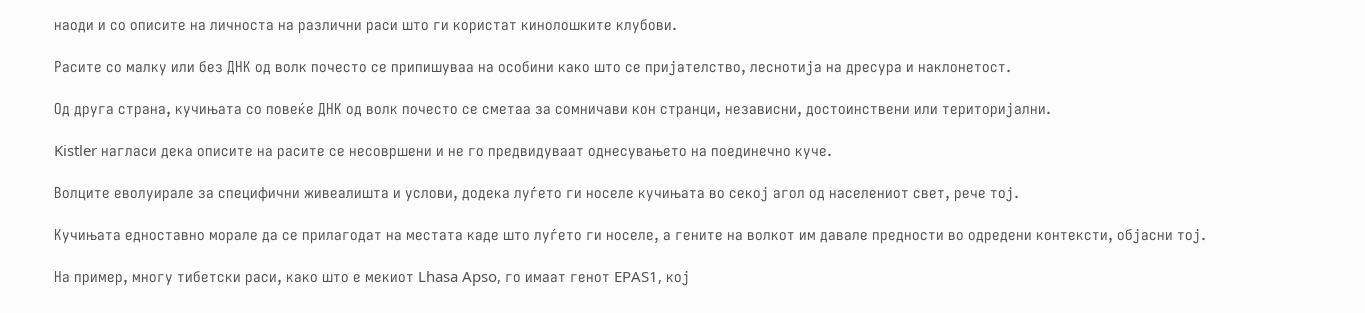наоди и со описите на личноста на различни раси што ги користат кинолошките клубови.

Расите со малку или без ДНК од волк почесто се припишуваа на особини како што се пријателство, леснотија на дресура и наклонетост.

Од друга страна, кучињата со повеќе ДНК од волк почесто се сметаа за сомничави кон странци, независни, достоинствени или територијални.

Kistler нагласи дека описите на расите се несовршени и не го предвидуваат однесувањето на поединечно куче.

Волците еволуирале за специфични живеалишта и услови, додека луѓето ги носеле кучињата во секој агол од населениот свет, рече тој.

Кучињата едноставно морале да се прилагодат на местата каде што луѓето ги носеле, а гените на волкот им давале предности во одредени контексти, објасни тој.

На пример, многу тибетски раси, како што е мекиот Lhasa Apso, го имаат генот EPAS1, кој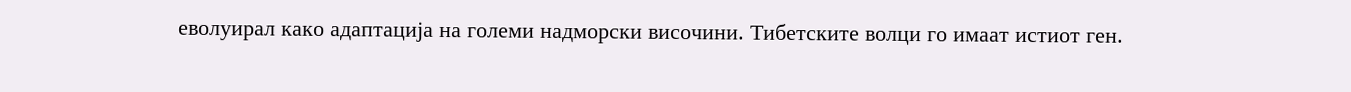еволуирал како адаптација на големи надморски височини. Тибетските волци го имаат истиот ген.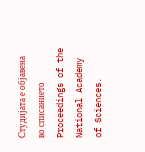Студијата е објавена во списанието Proceedings of the National Academy of Sciences.